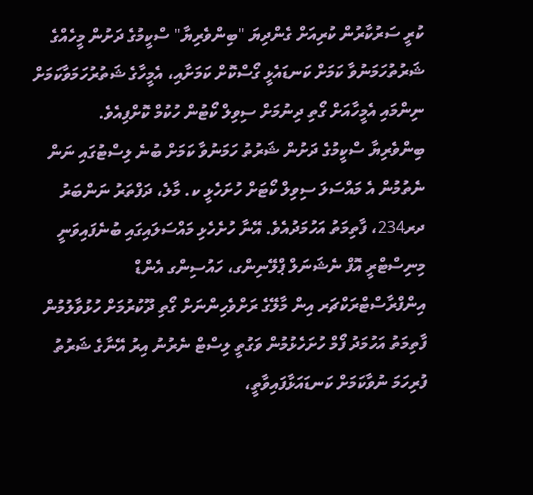ކުރީ ސަރުކާރުން ކުރިއަށް ގެންދިޔަ "ބިންވެރިޔާ" ސްކީމުގެ ދަށުން މީހެއްގެ ޝަރުތުހަމަނުވާ ކަމަށް ކަނޑައެޅީ ގޯސްކޮށް ކަމަށާއި، އެމީހާގެ ޝަތުރުހަމަވާކަމަށް ނިންމައި އެމީހާއަށް ގޯތި ދިނުމަށް ސިވިލް ކޯޓުން ހުކުމް ކޮށްފިއެވެ.
ބިންވެރިޔާ ސްކީމުގެ ދަށުން ޝަރުތު ހަމަނުވާ ކަމަށް ބުނެ ލިސްޓުގައި ނަން ނެތުމުން އެ މައްސަލަ ސިވިލް ކޯޓަށް ހުށަހެޅީ ކ. މާލެ، ދަފްތަރު ނަންބަރު ދރ234، ފާތިމަތު އަހުމަދުއެވެ. އޭނާ ހުށެހެޅި މައްސަލައިގައި ބުނެފައިވަނީ މިނިސްޓްރީ އޮފް ނެޝަނަލް ޕްލޭނިންގ، ހައުސިންގ އެންޑް އިންފްރާސްޓްރަކްޗަރ އިން މާލޭގެ ރަށްވެހިންނަށް ގޯތި ދޫކުރުމަށް ހުޅުވާލުމުން ފާތިމަތު އަހުމަދު ފޯމް ހުށަހެޅުމުން ވަގުތީ ލިސްޓް ނެރުނު އިރު އޭނާގެ ޝަރުތު ފުރިހަމަ ނުވާކަމަށް ކަނޑައަޅާފައިވާތީ،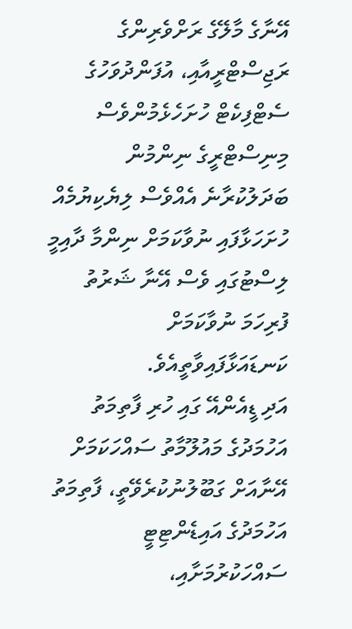އޭނާގެ މާލޭގެ ރަށްވެރިންގެ ރަޖިސްޓްރީއާއި، އުފަންދުވަހުގެ ސެޓްފިކެޓް ހުށަހެޅެމުންވެސް މިނިސްޓްރީގެ ނިންމުން ބަދަލުކުރާނެ އެއްވެސް ލިޔެކިޔުމެއް ހުށަހަޅާފައި ނުވާކަމަށް ނިންމާ ދާއިމީ ލިސްޓުގައި ވެސް އޭނާ ޝަރުތު ފުރިހަމަ ނުވާކަމަށް ކަނޑައަޅާފައިވާތީއެވެ.
އަދި ޑީއެންއޭ ގައި ހުރި ފާތިމަތު އަހުމަދުގެ މައުލޫމާތު ސައްހަކަމަށް އޭނާއަށް ގަބޫލުނުކުރެވޭތީ، ފާތިމަތު އަހުމަދުގެ އައިޑެންޓިޓީ ސައްހަކުރުމަށާއި،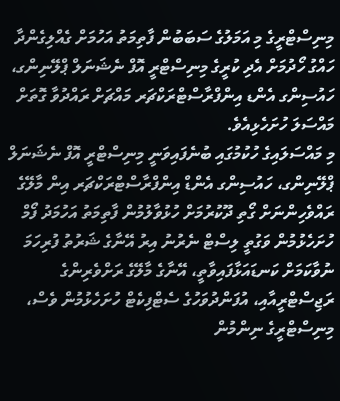މިނިސްޓްރީގެ މި އަމަލުގެ ސަބަބުން ފާތިމަތު އަހުމަށް ގެއްލިގެންދާ ހައްގު ހޯދުމަށް އެދި ކުރީގެ މިނިސްޓްރީ އޮފް ނެޝަނަލް ޕްލޭނިންގ، ހައުސިންގ އެންޑ އިންފްރާސްޓްރަކްޗަރ މައްޗަށް ރައްދުވާ ގޮތަށް މައްސަލަ ހުށަހެޅިއެވެ.
މި މައްސަލައިގެ ހުކުމުގައި ބުނެފައިވަނީ މިނިސްޓްރީ އޮފް ނެޝަނަލް ޕްލޭނިންގ، ހައުސިންގ އެންޑް އިންފްރާސްޓްރަކްޗަރ އިން މާލޭގެ ރައްވެހިންނަށް ގޯތި ދޫކުރުމަށް ހުޅުވާލުމުން ފާތިމަތު އަހުމަދު ފޯމް ހުށަހެޅުމުން ވަގުތީ ލިސްޓް ނެރުނު އިރު އޭނާގެ ޝަރުތު ފުރިހަމަ ނުވާކަމަށް ކަނޑައަޅާފައިވާތީ، އޭނާގެ މާލޭގެ ރަށްވެރިންގެ ރަޖިސްޓްރީއާއި، އުފަންދުވަހުގެ ސެޓްފިކެޓް ހުށަހެޅުމުން ވެސް، މިނިސްޓްރީގެ ނިންމުން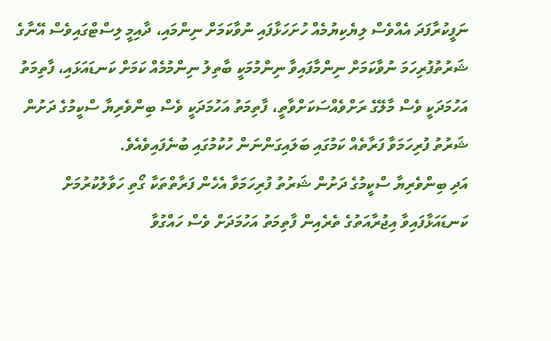ނަފީކުރާފަދަ އެއްވެސް ލިޔެކިޔުމެއް ހުށަހަޅާފައި ނުވާކަމަށް ނިންމައި، ދާއިމީ ލިސްޓްގައިވެސް އޭނާގެ ޝަރުތުފުރިހަމަ ނުވާކަމަށް ނިންމާފައިވާ ނިންމުމަކީ ބާތިލު ނިންމުމެއް ކަމަށް ކަނޑައަޅައި، ފާތިމަތު އަހުމަދަކީ ވެސް މާލޭގެ ރަށްވެއްސަކަށްވާތީ، ފާތިމަތު އަހުމަދަކީ ވެސް ބިންވެރިޔާ ސްކީމުގެ ދަށުން ޝަރުތު ފުރިހަމަވާ ފަރާތެއް ކަމުގައި ބަލައިގަންނަން ހުކުމުގައި ބުނެފައިވެއެވެ.
އަދި ބިންވެރިޔާ ސްކީމުގެ ދަށުން ޝަރުތު ފުރިހަމަވާ އެހެން ފަރާތްތަކާ ގޯތި ހަވާލުކުރުމަށް ކަނޑައަޅާފައިވާ އިޖުރާއަތުގެ ތެރެއިން ފާތިމަތު އަހުމަދަށް ވެސް ހައްގުވާ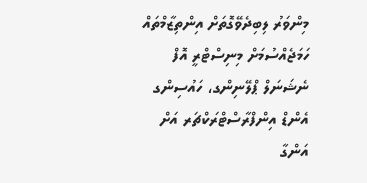މިންވަރު ލިބިދެވޭގޮތަށް އިންތިޒާމްތައް ހަމަޖެއްސުމަށް މިނިސްޓްރީ އޮފް ނެޝަނަލް ޕްލޭނިންގ، ހައުސިންގ އެންޑް އިންފްރާސްޓްރަކްޗަރ އަށް އަންގާ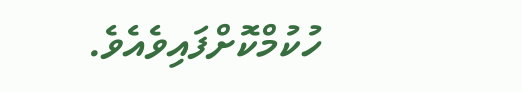ހުކުމްކޮށްފައިވެއެވެ.